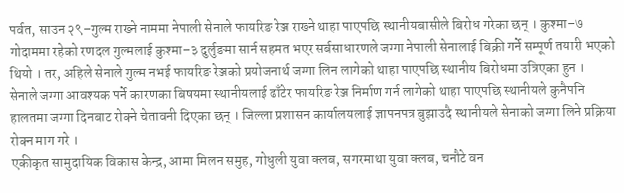पर्वत, साउन २९–गुल्म राख्ने नाममा नेपाली सेनाले फायरिङ रेञ्ज राख्ने थाहा पाएपछि स्थानीयबासीले बिरोध गरेका छन् । कुश्मा–७ गोदाममा रहेको रणदल गुल्मलाई कुश्मा–३ दुर्लुङमा सार्न सहमत भएर सर्बसाधारणले जग्गा नेपाली सेनालाई बिक्री गर्ने सम्पूर्ण तयारी भएको थियो । तर, अहिले सेनाले गुल्म नभई फायरिङ रेञ्जको प्रयोजनार्थ जग्गा लिन लागेको थाहा पाएपछि स्थानीय बिरोधमा उत्रिएका हुन ।
सेनाले जग्गा आवश्यक पर्ने कारणका बिषयमा स्थानीयलाई ढाँटेर फायरिङ रेञ्ज निर्माण गर्न लागेको थाहा पाएपछि स्थानीयले कुनैपनि हालतमा जग्गा दिनबाट रोक्ने चेतावनी दिएका छन् । जिल्ला प्रशासन कार्यालयलाई ज्ञापनपत्र बुझाउदै स्थानीयले सेनाको जग्गा लिने प्रक्रिया रोक्न माग गरे ।
एकीकृत सामुदायिक विकास केन्द्र, आमा मिलन समुह, गोधुली युवा क्लब, सगरमाथा युवा क्लब, चनौटे वन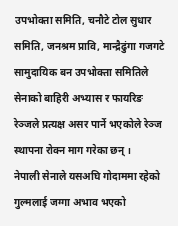उपभोक्ता समिति, चनौटे टोल सुधार समिति, जनश्रम प्रावि, मान्द्रैढुंगा गजगटे सामुदायिक बन उपभोक्ता समितिले सेनाको बाहिरी अभ्यास र फायरिङ रेञ्जले प्रत्यक्ष असर पार्ने भएकोले रेञ्ज स्थापना रोक्न माग गरेका छन् ।
नेपाली सेनाले यसअघि गोदाममा रहेको गुल्मलाई जग्गा अभाव भएको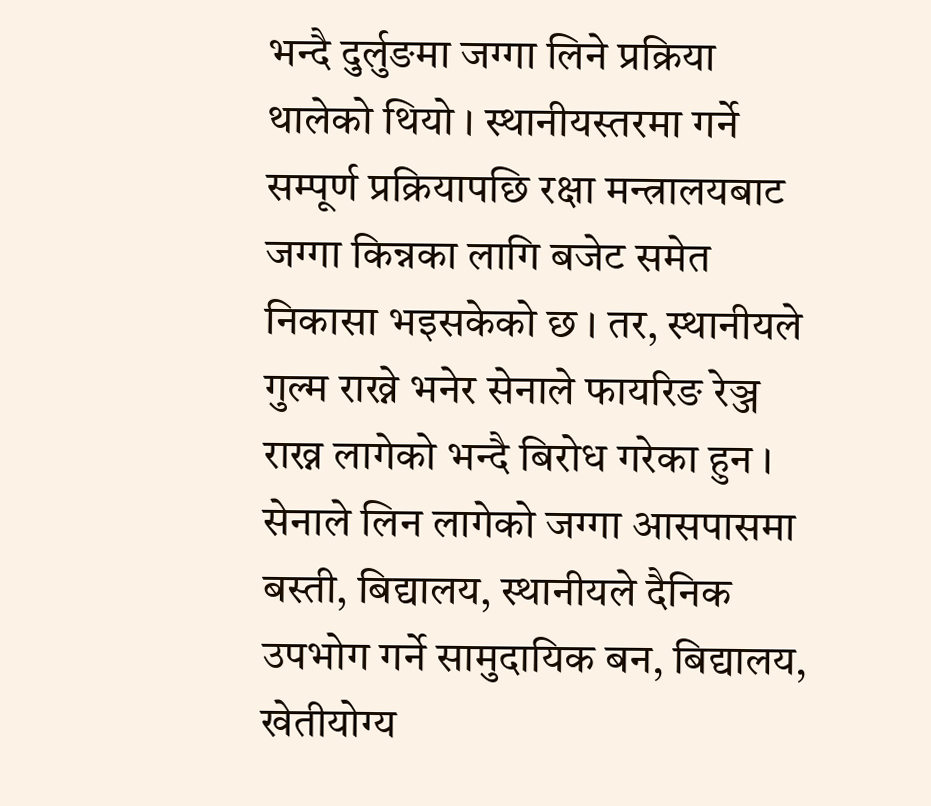भन्दै दुर्लुङमा जग्गा लिने प्रक्रिया थालेको थियो । स्थानीयस्तरमा गर्ने सम्पूर्ण प्रक्रियापछि रक्षा मन्त्रालयबाट जग्गा किन्नका लागि बजेट समेत निकासा भइसकेको छ । तर, स्थानीयले गुल्म राख्ने भनेर सेनाले फायरिङ रेञ्ज राख्न लागेको भन्दै बिरोध गरेका हुन ।
सेनाले लिन लागेको जग्गा आसपासमा बस्ती, बिद्यालय, स्थानीयले दैनिक उपभोग गर्ने सामुदायिक बन, बिद्यालय, खेतीयोग्य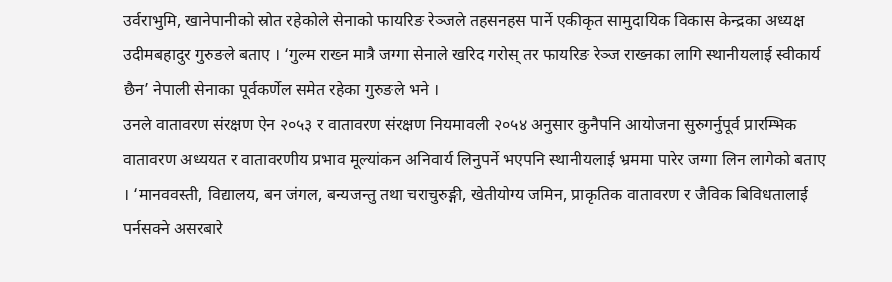उर्वराभुमि, खानेपानीको स्रोत रहेकोले सेनाको फायरिङ रेञ्जले तहसनहस पार्ने एकीकृत सामुदायिक विकास केन्द्रका अध्यक्ष उदीमबहादुर गुरुङले बताए । ‘गुल्म राख्न मात्रै जग्गा सेनाले खरिद गरोस् तर फायरिङ रेञ्ज राख्नका लागि स्थानीयलाई स्वीकार्य छैन’ नेपाली सेनाका पूर्वकर्णेल समेत रहेका गुरुङले भने ।
उनले वातावरण संरक्षण ऐन २०५३ र वातावरण संरक्षण नियमावली २०५४ अनुसार कुनैपनि आयोजना सुरुगर्नुपूर्व प्रारम्भिक वातावरण अध्ययत र वातावरणीय प्रभाव मूल्यांकन अनिवार्य लिनुपर्ने भएपनि स्थानीयलाई भ्रममा पारेर जग्गा लिन लागेको बताए । ‘मानववस्ती, विद्यालय, बन जंगल, बन्यजन्तु तथा चराचुरुङ्गी, खेतीयोग्य जमिन, प्राकृतिक वातावरण र जैविक बिविधतालाई पर्नसक्ने असरबारे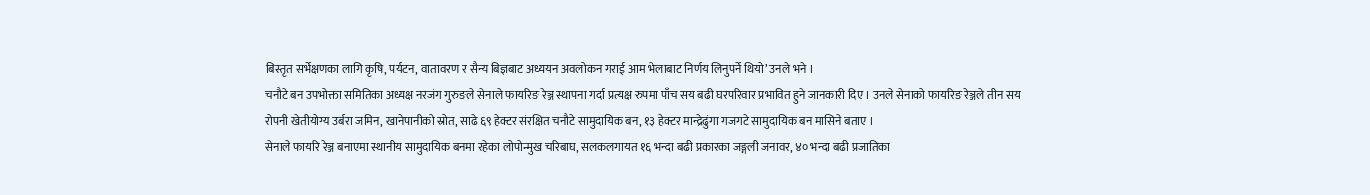बिस्तृत सर्भेक्षणका लागि कृषि, पर्यटन, वातावरण र सैन्य बिज्ञबाट अध्ययन अवलोकन गराई आम भेलाबाट निर्णय लिनुपर्ने थियो’ उनले भने ।
चनौटे बन उपभोक्ता समितिका अध्यक्ष नरजंग गुरुङले सेनाले फायरिङ रेञ्ज स्थापना गर्दा प्रत्यक्ष रुपमा पाँच सय बढी घरपरिवार प्रभावित हुने जानकारी दिए । उनले सेनाको फायरिङ रेञ्जले तीन सय रोपनी खेतीयोग्य उर्बरा जमिन, खानेपानीको स्रोत, साढे ६९ हेक्टर संरक्षित चनौटे सामुदायिक बन, १३ हेक्टर मान्द्रेढुंगा गजगटे सामुदायिक बन मासिने बताए ।
सेनाले फायरि रेञ्ज बनाएमा स्थानीय सामुदायिक बनमा रहेका लोपोन्मुख चरिबाघ, सलकलगायत १६ भन्दा बढी प्रकारका जङ्गली जनावर, ४० भन्दा बढी प्रजातिका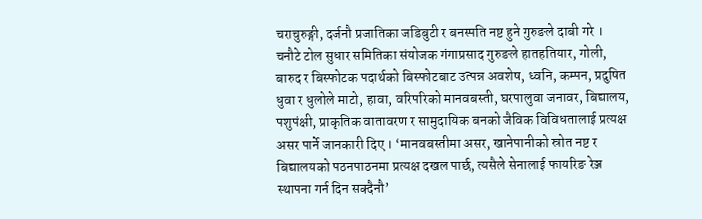चराचुरुङ्गी, दर्जनौ प्रजातिका जडिबुटी र बनस्पति नष्ट हुने गुरुङले दाबी गरे ।
चनौटे टोल सुधार समितिका संयोजक गंगाप्रसाद गुरुङले हातहतियार, गोली, बारुद र बिस्फोटक पदार्थको बिस्फोटबाट उत्पन्न अवशेष, ध्वनि, कम्पन, प्रदुषित धुवा र धुलोले माटो, हावा, वरिपरिको मानवबस्ती, घरपालुवा जनावर, बिद्यालय, पशुपंक्षी, प्राकृतिक वातावरण र सामुदायिक बनको जैविक विविधतालाई प्रत्यक्ष असर पार्ने जानकारी दिए । ‘मानवबस्तीमा असर, खानेपानीको स्रोत नष्ट र बिद्यालयको पठनपाठनमा प्रत्यक्ष दखल पार्छ, त्यसैले सेनालाई फायरिङ रेञ्ज स्थापना गर्न दिन सक्दैनौ’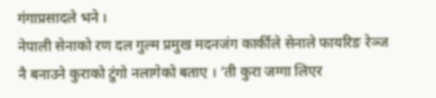गंगाप्रसादले भने ।
नेपाली सेनाको रण दल गुल्म प्रमुख मदनजंग कार्कीले सेनाले फायरिङ रेञ्ज नै बनाउने कुराको टुंगो नलागेको बताए । ‘ती कुरा जग्गा लिएर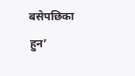बसेपछिका हुन’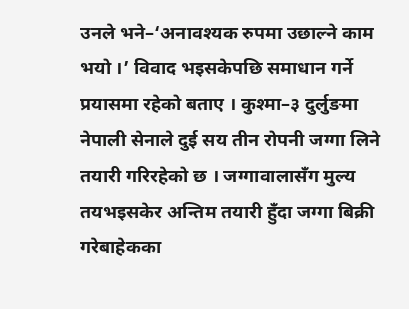उनले भने–‘अनावश्यक रुपमा उछाल्ने काम भयो ।’ विवाद भइसकेपछि समाधान गर्ने प्रयासमा रहेको बताए । कुश्मा–३ दुर्लुङमा नेपाली सेनाले दुई सय तीन रोपनी जग्गा लिने तयारी गरिरहेको छ । जग्गावालासँग मुल्य तयभइसकेर अन्तिम तयारी हुँदा जग्गा बिक्री गरेबाहेकका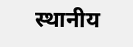स्थानीय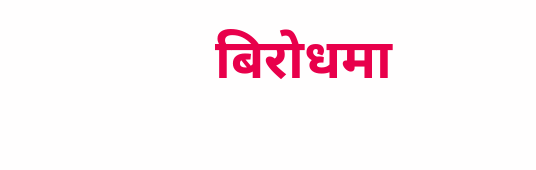बिरोधमा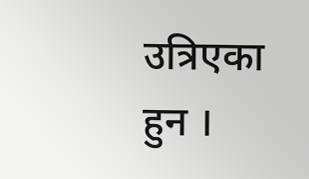उत्रिएका हुन ।